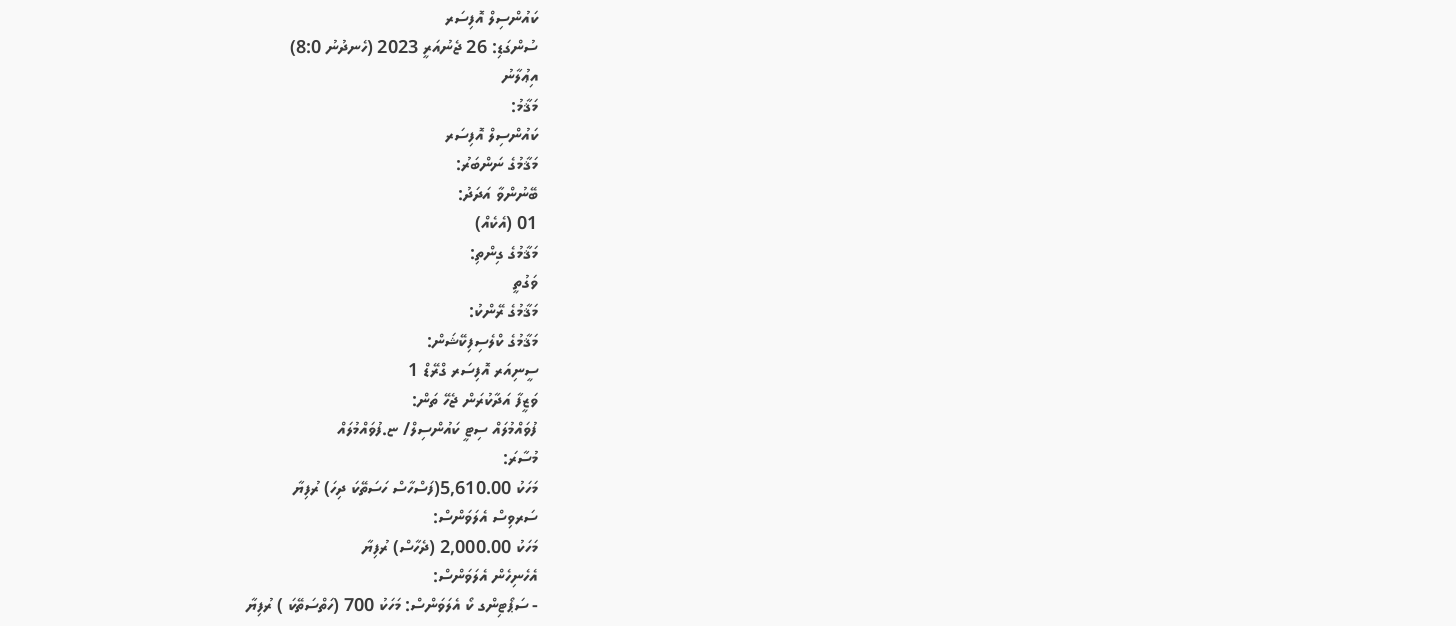ކައުންސިލް އޮފިސަރ
ސުންގަޑި: 26 ޖެނުއަރީ 2023 (ހެނދުނު 8:0)
އިޢުލާނު
މަޤާމު:
ކައުންސިލް އޮފިސަރ
މަޤާމުގެ ނަންބަރު:
ބޭނުންވާ އަދަދު:
01 (އެކެއް)
މަޤާމުގެ ގިންތި:
ވަގުތީ
މަޤާމުގެ ރޭންކު:
މަޤާމުގެ ކްލެސިފިކޭޝަން:
ސީނިއަރ އޮފިސަރ ގްރޭޑް 1
ވަޒީފާ އަދާކުރަން ޖެހޭ ތަން:
ފުވައްމުލައް ސިޓީ ކައުންސިލް/ ޏ.ފުވައްމުލައް
މުސާރަ:
މަހަކު 5,610.00(ފަސްހާސް ހަސަތޭކަ ދިހަ) ރުފިޔާ
ސަރވިސް އެލަވަންސް:
މަހަކު 2,000.00 (ދެހާސް) ރުފިޔާ
އެހެނިހެން އެލަވަންސް:
- ސަޕޯޓިންގ ކޯ އެލަވަންސް: މަހަކު 700 (ހަތްސަތޭކަ ) ރުފިޔާ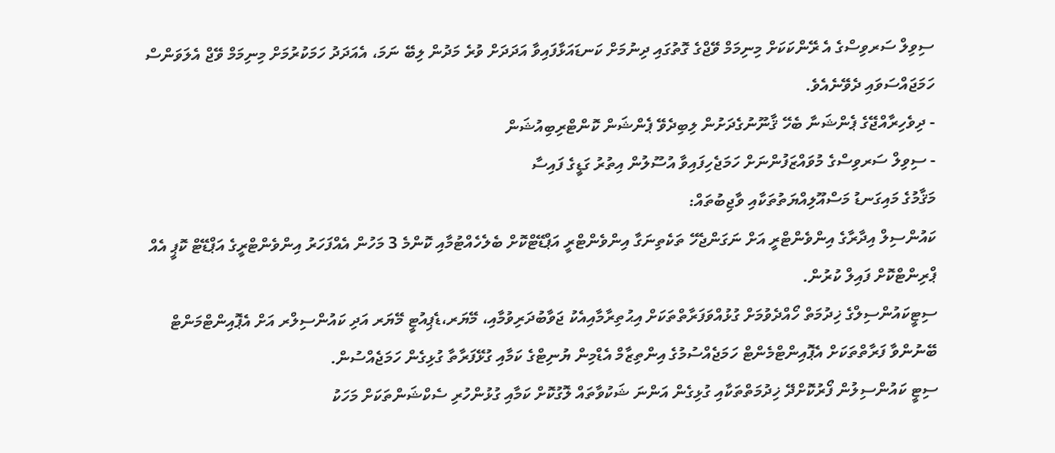ސިވިލް ސަރވިސްގެ އެ ރޭންކަކަށް މިނިމަމް ވޭޖްގެ ގޮތުގައި ދިނުމަށް ކަނޑައަޅާފައިވާ އަދަދަށް ވުރެ މަދުން ލިބޭ ނަމަ، އެއަދަދު ހަމަކުރުމަށް މިނިމަމް ވޭޖް އެލަވަންސް ހަމަޖައްސަވައި ދެވޭނެއެވެ.
- ދިވެހިރާއްޖޭގެ ޕެންޝަނާ ބެހޭ ޤާނޫނުގެދަށުން ލިބިދެވޭ ޕެންޝަން ކޮންޓްރިބިއުޝަން
- ސިވިލް ސަރވިސްގެ މުވައްޒަފުންނަށް ހަމަޖެހިފައިވާ އުސޫލުން އިތުރު ގަޑީގެ ފައިސާ
މަޤާމުގެ މައިގަނޑު މަސްއޫލިއްޔަތުތަކާއި ވާޖިބުތައް:
ކައުންސިލް އިދާރާގެ އިންވެންޓްރީ އަށް ނަގަންޖެހޭ ތަކެތިނަގާ އިންވެންޓްރީ އަޕްޑޭޓްކޮށް ބެލެހެއްޓުމާއި ކޮންމެ 3 މަހުން އެއްފަހަރު އިންވެންޓްރީގެ އަޕްޑޭޓް ކޮޕީ އެއް ޕްރިންޓްކޮށް ފައިލް ކުރުން.
ސިޓީކައުންސިލްގެ ޚިދުމަތް ހޯއްދެވުމަށް ގުޅުއްވަފަރާތްތަކަށް އިޙުތިރާމާއިއެކު ޖަވާބުދަރިވުމާއި، މޭޔަރ،ޑެޕިއުޓީ މޭޔަރ އަދި ކައުންސިލްރ އަށް އެޕޮއިންޓްމަންޓް ބޭނުންވާ ފަރާތްތަކަށް އެޕޮއިންޓްމެންޓް ހަމަޖެއްސުމުގެ އިންތިޒާމް އެޑްމިން ޔުނިޓްގެ ކަމާއި ގުޅޭފަރާތާ ގުޅިގެން ހަމަޖެއްސުން.
ސިޓީ ކައުންސިލުން ފޯރުކޮށްދޭ ޚިދުމަތްތަކާއި ގުޅިގެން އަންނަ ޝަކުވާތައް ލޮގުކޮށް ކަމާއި ގުޅުންހުރި ސެކްޝަންތަކަށް މަހަކު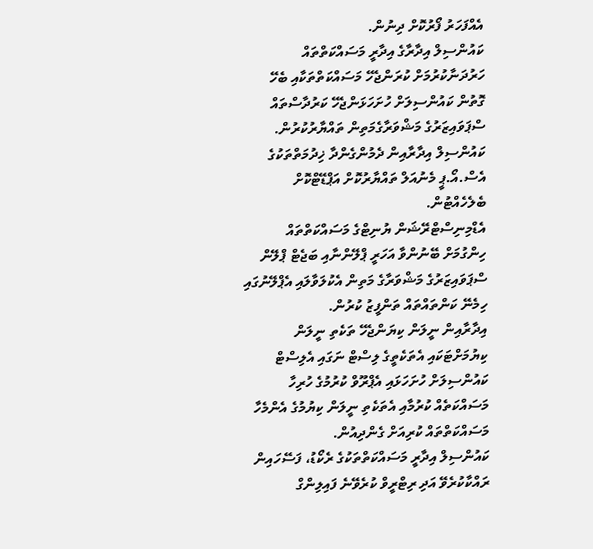އެއްފަހަރު ފޯރުކޮށް ދިނުން.
ކައުންސިލް އިދާރާގެ އިދާރީ މަސައްކަތްތައް ހަރުދަނާކުރުމަށް ކުރަންޖެހޭ މަސައްކަތްތަކާއި ބެހޭ ގޮތުން ކައުންސިލަށް ހުށަހަޅަންޖެހޭ ކަރުދާސްތައް ސްޕަވައިޒަރުގެ މަޝްވަރާގެމަތިން ތައްޔާރުކުރުން.
ކައުންސިލް އިދާރާއިން ދެމުންގެންދާ ޚިދުމަތްތަކުގެ އެސް.އޯ.ޕީ މެނުއަލް ތައްޔާރުކޮށް އަޕްޑޭޓްކޮށް ބެލެހެއްޓުން.
އެޑްމިނިސްޓްރޭޝަން ޔުނިޓްގެ މަސައްކަތްތައް ހިންގުމަށް ބޭނުންވާ އަހަރީ ޕްލޭންނާއި ބަޖެޓް ޕްލޭން ސްޕަވައިޒަރުގެ މަޝްވަރާގެ މަތިން އެކުލަވާލައި އެޕްލޭނުގައި ހިމެނޭ ކަންތައްތައް ތަންފީޒު ކުރުން.
އިދާރާއިން ނީލަން ކިޔަންޖެހޭ ތަކެތި ނީލަން ކިޔުމަށްޓަކައި އެތަކެތީގެ ލިސްޓް ނަގައި އެލިސްޓް ކައުންސިލަށް ހުށަހަޅައި އެޕްރޫވް ކުރުމުގެ ހުރިހާ މަސައްކަތެއް ކުރުމާއި އެތަކެތި ނީލަން ކިޔުމުގެ އެންމެހާ މަސައްކަތްތައް ކުރިއަށް ގެންދިއުން.
ކައުންސިލް އިދާރީ މަސައްކަތްތަކުގެ ރެކޯޑު، ފަސޭހައިން ރައްކާކުރެވޭ އަދި ރިޓްރީވް ކުރެވޭނެ ފައިލިންގް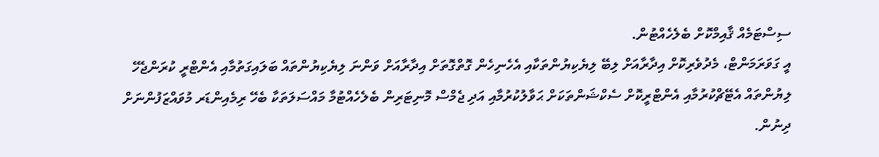ސިސްޓަމެއް ޤާއިމްކޮށް ބެލެހެއްޓުން.
އީ ގަވަރަމަންޓް، މެދުވެރިކޮށް އިދާރާއަށް ލިބޭ ލިޔެކިޔުންތަކާއި އެހެނިހެން ގޮތްގޮތަށް އިދާރާއަށް ވަންނަ ލިޔެކިޔުންތައް ބަލައިގަތުމާއި އެންޓްރީ ކުރަންޖެހޭ ލިޔުންތައް އެޓޭޗްކުރުމާއި އެންޓްރީކޮށް ސެކްޝަންތަކަށް ޙަވާލުކުރުމާއި އަދި ޖެމްސް މޮނިޓަރިން ބެލެހެއްޓުމާ މައްސަލަތަކާ ބެހޭ ރިމެއިންޑަރ މުވައްޒަފުންނަށް ދިނުން.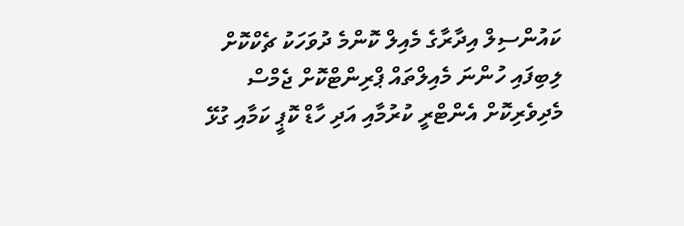ކައުންސިލް އިދާރާގެ މެއިލް ކޮންމެ ދުވަހަކު ޗެކްކޮށް ލިބިފައި ހުންނަ މެއިލްތައް ޕްރިންޓްކޮށް ޖެމްސް މެދިވެރިކޮށް އެންޓްރީ ކުރުމާއި އަދި ހާޑް ކޮޕީ ކަމާއި ގުޅޭ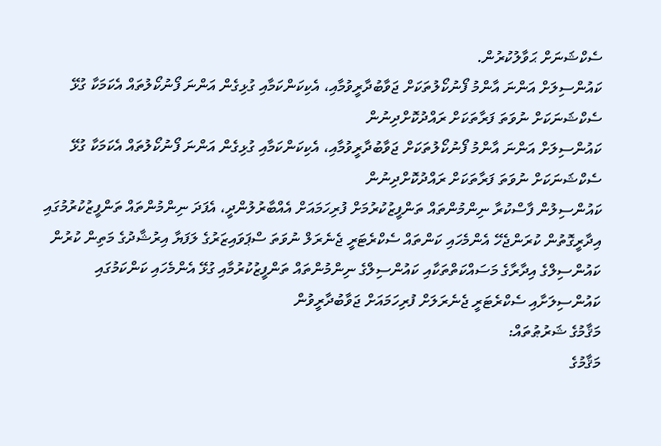ސެކްޝަނަށް ޙަވާލުކުރުން.
ކައުންސިލަށް އަންނަ އާންމު ފޯނުކޯލުތަކަށް ޖަވާބުދާރީވުމާއި، އެކިކަންކަމާއި ގުޅިގެން އަންނަ ފޯނުކޯލުތައް އެކަމަކާ ގުޅޭ ސެކްޝަނަކަށް ނުވަތަ ފަރާތަކަށް ރައްދުކޮށްދިނުން
ކައުންސިލަށް އަންނަ އާންމު ފޯނުކޯލުތަކަށް ޖަވާބުދާރީވުމާއި، އެކިކަންކަމާއި ގުޅިގެން އަންނަ ފޯނުކޯލުތައް އެކަމަކާ ގުޅޭ ސެކްޝަނަކަށް ނުވަތަ ފަރާތަކަށް ރައްދުކޮށްދިނުން
ކައުންސިލުން ފާސްކުރާ ނިންމުންތައް ތަންފީޒުކުރުމަށް ފުރިހަމައަށް އެއްބާރުލުންދީ، އެފަދަ ނިންމުންތައް ތަންފީޒުކުރުމުގައި އިދާރީގޮތުން ކުރަންޖެހޭ އެންމެހައި ކަންތައް ސެކްރެޓަރީ ޖެނެރަލް ނުވަތަ ސްޕަވައިޒަރުގެ ލަފަޔާ އިރުޝާދުގެ މަތިން ކުރުން
ކައުންސިލްގެ އިދާރާގެ މަސައްކަތްތަކާއި ކައުންސިލްގެ ނިންމުންތައް ތަންފީޒުކުރުމާއި ގުޅޭ އެންމެހައި ކަންކަމުގައި ކައުންސިލަށާއި ސެކްރެޓަރީ ޖެނެރަލަށް ފުރިހަމައަށް ޖަވާބުދާރީވުން
މަޤާމުގެ ޝަރުޠުތައް:
މަޤާމުގެ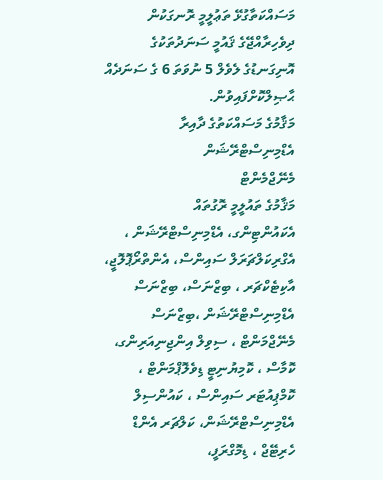މަސައްކަތާގުޅޭ ތަޢުލީމީ ރޮނގަކުން ދިވެހިރާއްޖޭގެ ޤައުމީ ސަނަދުތަކުގެ އޮނިގަނޑުގެ ލެވެލް 5 ނުވަތަ 6 ގެ ސަނަދެއް ޙާޞިލްކޮށްފައިވުން.
މަޤާމުގެ މަސައްކަތުގެ ދާއިރާ
އެޑްމިނިސްޓްރޭޝަން
މެނޭޖްމެންޓް
މަޤާމުގެ ތައުލީމީ ރޮގުތައް
އެކައުންޓިންގ، އެޑްމިނިސްޓްރޭޝަން ، އެގްރިކަލްޗަރަލް ސައިންސް، އެންތްރޯޕޮލޮޖީ، އާކިޓެކްޗަރ ، ބިޒްނަސް، ބިޒްނަސް އެޑްމިނިސްޓްރޭޝަން ،ބިޒްނަސް މެނޭޖްމަންޓް ، ސިވިލް އިންޖިނިއަރިންގ، ކޮމާސް ، ކޮމިޔުނިޓީ ޑިވެލޮޕްމަންޓް ، ކޮމްޕިއުޓަރ ސައިންސް ، ކައުންސިލް އެޑްމިނިސްޓްރޭޝަން، ކަލްޗަރ އެންޑް ހެރިޓޭޖް ، ޑިމޮގްރަފީ،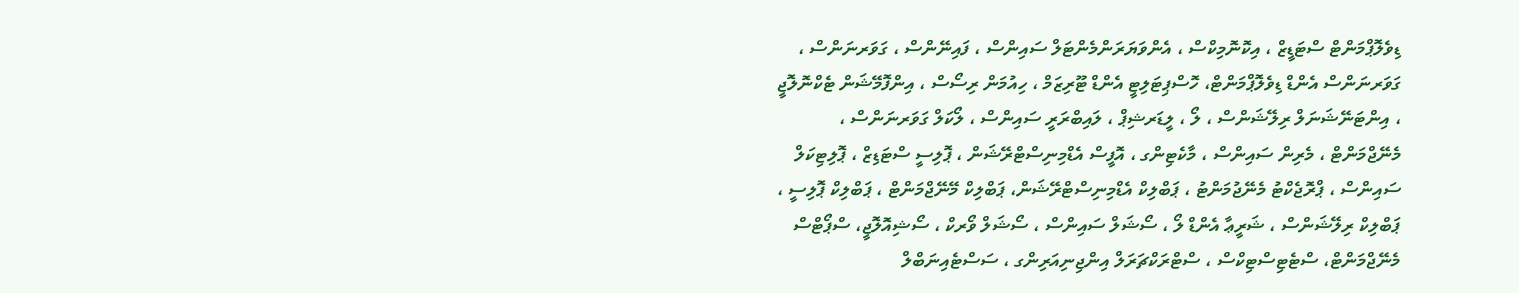ޑިވެލޮޕްމަންޓް ސްޓަޑީޒް ، އިކޮނޮމިކްސް ، އެންވަޔަރަންމެންޓަލް ސައިންސް ، ފައިނޭންސް ، ގަވަރނަންސް ، ގަވަރނަންސް އެންޑް ޑިވެލޮޕްމަންޓް، ހޮސްޕިޓަލިޓީ އެންޑް ޓޫރިޒަމް ، ހިއުމަން ރިސޯސް ، އިންފޮމޭޝަން ޓެކްނޮލޮޖީ ، އިންޓަނޭޝަނަލް ރިލޭޝަންސް ، ލޯ ، ލީޑަރޝިޕް ، ލައިބްރަރީ ސައިންސް ، ލޯކަލް ގަވަރނަންސް ، މެނޭޖްމަންޓް ، މެރިން ސައިންސް ، މާކެޓިންގ ، އޮފީސް އެޑްމިނިސްޓްރޭޝަން ، ޕޮލިސީ ސްޓަޑިޒް ، ޕޮލިޓިކަލް ސައިންސް ، ޕްރޮޖެކްޓު މެނޭޖުމަންޓު ، ޕަބްލިކް އެޑްމިނިސްޓްރޭޝަން، ޕަބްލިކް މޭނޭޖްމަންޓް ، ޕަބްލިކް ޕޮލިސީ ، ޕަބްލިކް ރިލޭޝަންސް ، ޝަރީޢާ އެންޑް ލޯ ، ސޯޝަލް ސައިންސް ، ސޯޝަލް ވޯރކް ، ސޯޝިއޮލޮޖީ، ސްޕޯޓްސް މެނޭޖްމަންޓް، ސްޓެޓިސްޓިކްސް ، ސްޓްރަކްޗަރަލް އިންޖިނިއަރިންގ ، ސަސްޓެއިނަބްލް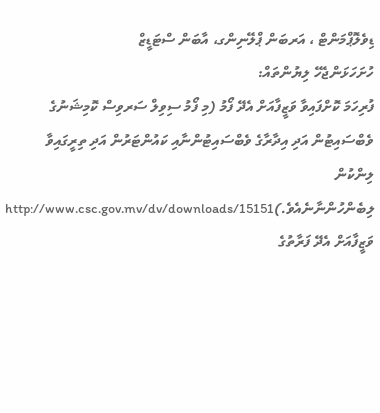ޑިވެލޮޕްމަންޓް ، އަރބަން ޕްލޭނިންގ، އާބަން ސްޓަޑީޒް
ހުށަހަޅަންޖެހޭ ލިޔުންތައް:
ފުރިހަމަ ކޮށްފައިވާ ވަޒީފާއަށް އެދޭ ފޯމު (މި ފޯމު ސިވިލް ސަރވިސް ކޮމިޝަނުގެ ވެބްސައިޓުން އަދި އިދާރާގެ ވެބްސައިޓުންނާއި ކައުންޓަރުން އަދި ތިރީގައިވާ ލިންކުން ލިބެންހުންނާނެއެވެ.)http://www.csc.gov.mv/dv/downloads/15151
ވަޒީފާއަށް އެދޭ ފަރާތުގެ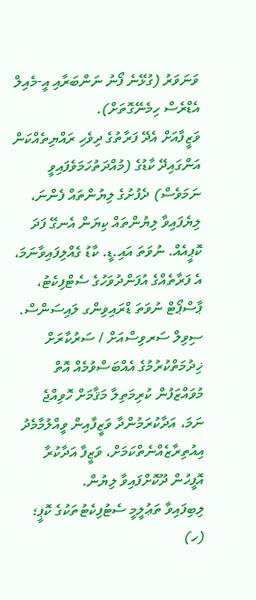ވަނަވަރު (ގުޅޭނެ ފޯނު ނަންބަރާއި އީ-މެއިލް އެޑްރެސް ހިމެނޭގޮތަށް).
ވަޒީފާއަށް އެދޭ ފަރާތުގެ ދިވެހި ރައްޔިތެއްކަން އަންގައިދޭ ކާޑުގެ (މުއްދަތުހަމަވެފައިވީ ނަމަވެސް) ދެފުށުގެ ލިޔުންތައް ފެންނަ، ލިޔެފައިވާ ލިޔުންތައް ކިޔަން އެނގޭ ފަދަ ކޮޕީއެއް. ނުވަތަ އައި.ޑީ. ކާޑު ގެއްލިފައިވާނަމަ، އެ ފަރާތެއްގެ އުފަންދުވަހުގެ ސެޓްފިކެޓު، ޕާސްޕޯޓް ނުވަތަ ޑްރައިވިންގ ލައިސަންސް.
ސިވިލް ސަރވިސްއަށް / ސަރުކާރަށް ޚިދުމަތްކުރުމުގެ އެއްބަސްވުމެއް އޮތް މުވައްޒަފުން ކުރިމަތިލާ މަޤާމަށް ހޮވިއްޖެ ނަމަ، އަދާކުރަމުންދާ ވަޒީފާއިން ވީއްލުމާމެދު އިއުތިރާޒެއްނެތްކަމަށް، ވަޒީފާ އަދާކުރާ އޮފީހުން ދޫކޮށްފައިވާ ލިޔުން.
ލިބިފައިވާ ތަޢުލީމީ ސެޓުފިކެޓުތަކުގެ ކޮޕީ؛
(ހ)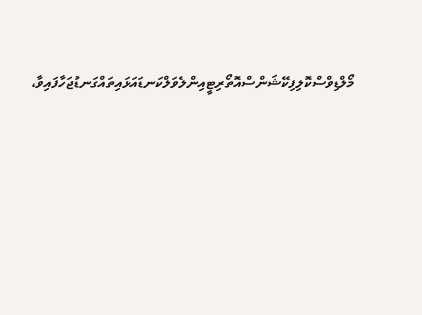މޯލްޑިވްސްކޮލިފިކޭޝަންސްއޮތޯރިޓީއިންލެވަލްކަނޑައަޅައިތައްގަނޑުޖަހާފައިވާ،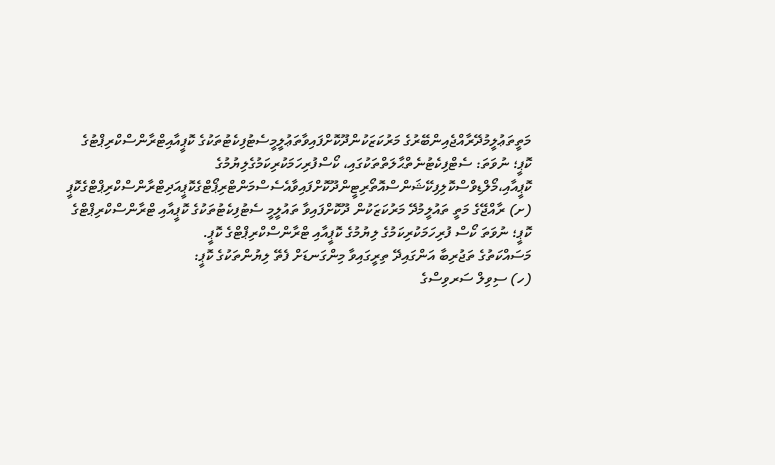މަތީތަޢުލީމުދޭރާއްޖެއިންބޭރުގެ މަރުކަޒަކުންދޫކޮށްފައިވާތަޢުލީމީސެޓުފިކެޓުތަކުގެ ކޮޕީއާއިޓްރާންސްކްރިޕްޓުގެ ކޮޕީ؛ ނުވަތަ: ސެޓްފިކެޓުނެތްޙާލަތްތަކުގައި، ކޯސްފުރިހަމަކުރިކަމުގެލިޔުމުގެ ކޮޕީއާއި،މޯލްޑިވްސްކޮލިފިކޭޝަންސްއޮތޯރިޓީންދޫކޮށްފައިވާއެސެސްމަންޓްރިޕޯޓްގެކޮޕީއަދިޓްރާންސްކްރިޕްޓްގެކޮޕީ
(ށ) ރާއްޖޭގެ މަތީ ތައުލީމުދޭ މަރުކަޒަކުން ދޫކޮށްފައިވާ ތައުލީމީ ސެޓުފިކެޓުތަކުގެ ކޮޕީއާއި ޓްރާންސްކްރިޕްޓްގެ ކޮޕީ؛ ނުވަތަ ކޯސް ފުރިހަމަކުރިކަމުގެ ލިޔުމުގެ ކޮޕީއާއި ޓްރާންސްކްރިޕްޓްގެ ކޮޕީ.
މަސައްކަތުގެ ތަޖުރިބާ އަންގައިދޭ ތިރީގައިވާ މިންގަނޑަށް ފެތޭ ލިޔުންތަކުގެ ކޮޕީ:
(ހ) ސިވިލް ސަރވިސްގެ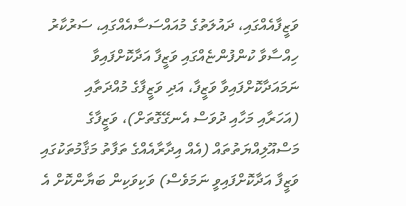ވަޒީފާއެއްގައި، ދައުލަތުގެ މުއައްސަސާއެއްގައި، ސަރުކާރު ހިއްސާވާ ކުންފުންޏެއްގައި ވަޒީފާ އަދާކޮށްފައިވާ ނަމައަދާކޮށްފައިވާ ވަޒީފާ، އަދި ވަޒީފާގެ މުއްދަތާއި (އަހަރާއި މަހާއި ދުވަސް އެނގޭގޮތަށް)، ވަޒީފާގެ މަސްއޫލިއްޔަތުތައް (އެއް އިދާރާއެއްގެ ތަފާތު މަޤާމުތަކުގައި ވަޒީފާ އަދާކޮށްފައިވީ ނަމަވެސް) ވަކިވަކިން ބަޔާންކޮށް އެ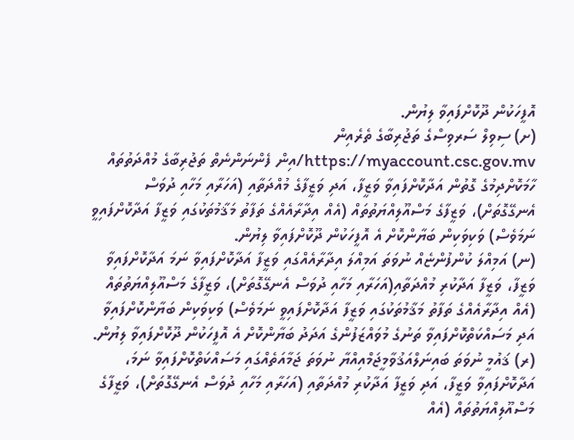އޮފީހަކުން ދޫކޮށްފައިވާ ލިޔުން.
(ށ) ސިވިލް ސަރވިސްގެ ތަޖުރިބާގެ ތެރެއިން https://myaccount.csc.gov.mv/އިން ފެންނަންނެތް ތަޖުރިބާގެ މުއްދަތުތައް ހާމަކޮށްދިމުގެ ގޮތުން އަދާކޮށްފައިވާ ވަޒީފާ، އަދި ވަޒީފާގެ މުއްދަތާއި (އަހަރާއި މަހާއި ދުވަސް އެނގޭގޮތަށް)، ވަޒީފާގެ މަސްއޫލިއްޔަތުތައް (އެއް އިދާރާއެއްގެ ތަފާތު މަޤާމުތަކުގައި ވަޒީފާ އަދާކޮށްފައިވީ ނަމަވެސް) ވަކިވަކިން ބަޔާންކޮށް އެ އޮފީހަކުން ދޫކޮށްފައިވާ ލިޔުން.
(ނ) އަމިއްލަ ކުންފުންޏެއް ނުވަތަ އަމިއްލަ އިދާރާއެއްގައި ވަޒީފާ އަދާކޮށްފައިވާ ނަމަ އަދާކޮށްފައިވާ ވަޒީފާ، ވަޒީފާ އަދާކުރި މުއްދަތާއި(އަހަރާއި މަހާއި ދުވަސް އެނގޭގޮތަށް)، ވަޒީފާގެ މަސްއޫލިއްޔަތުތައް (އެއް އިދާރާއެއްގެ ތަފާތު މަޤާމުތަކުގައި ވަޒީފާ އަދާކޮށްފައިވީ ނަމަވެސް) ވަކިވަކިން ބަޔާންކޮށްފައިވާ އަދި މަސައްކަތްކޮށްފައިވާ ތަނުގެ މުވައްޒަފުންގެ އަދަދު ބަޔާންކޮށް އެ އޮފީހަކުން ދޫކޮށްފައިވާ ލިޔުން.
(ރ) ޤައުމީ ނުވަތަ ބައިނަލްއަޤުވާމީޖަމްއިއްޔާ ނުވަތަ ޖަމާއަތެއްގައި މަސައްކަތްކޮށްފައިވާ ނަމަ، އަދާކޮށްފައިވާ ވަޒީފާ، އަދި ވަޒީފާ އަދާކުރި މުއްދަތާއި (އަހަރާއި މަހާއި ދުވަސް އެނގޭގޮތަށް)، ވަޒީފާގެ މަސްއޫލިއްޔަތުތައް (އެއް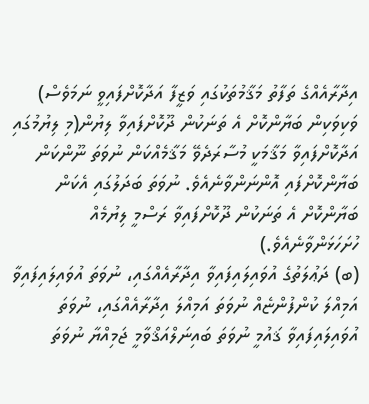އިދާރާއެއްގެ ތަފާތު މަޤާމުތަކުގައި ވަޒީފާ އަދާކޮށްފައިވީ ނަމަވެސް) ވަކިވަކިން ބަޔާންކޮށް އެ ތަނަކުން ދޫކޮށްފައިވާ ލިޔުން(މި ލިޔުމުގައި އަދާކޮށްފައިވާ މަޤާމަކީ މުސާރަދެވޭ މަޤާމެއްކަން ނުވަތަ ނޫންކަން ބަޔާންކޮށްފައި އޮންނަންވާނެއެވެ. ނުވަތަ ބަދަލުގައި އެކަން ބަޔާންކޮށް އެ ތަނަކުން ދޫކޮށްފައިވާ ރަސްމީ ލިޔުމެއް ހުށަހަޅަންވާނެއެވެ.)
(ބ) ދަޢުލަތުގެ އުވައިލައިފައިވާ އިދާރާއެއްގައި، ނުވަތަ އުވައިލައިފައިވާ އަމިއްލަ ކުންފުންޏެއް ނުވަތަ އަމިއްލަ އިދާރާއެއްގައި، ނުވަތަ އުވައިލައިފައިވާ ޤައުމީ ނުވަތަ ބައިނަލްއަޤްވާމީ ޖަމިއްޔާ ނުވަތަ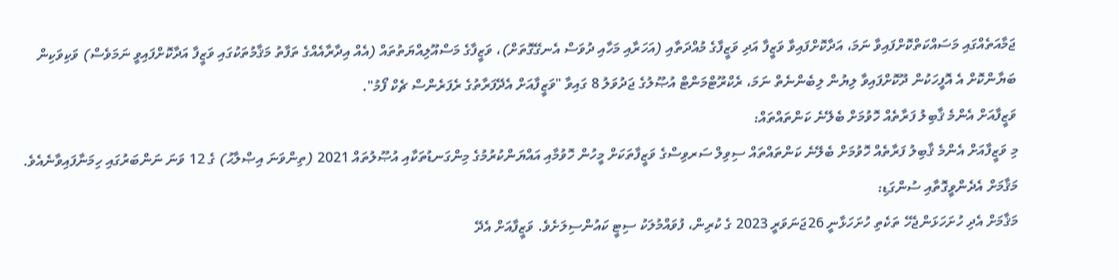ޖަމާއަތެއްގައި މަސައްކަތްކޮށްފައިވާ ނަމަ، އަދާކޮށްފައިވާ ވަޒީފާ އަދި ވަޒީފާގެ މުއްދަތާއި (އަހަރާއި މަހާއި ދުވަސް އެނގޭގޮތަށް)، ވަޒީފާގެ މަސްއޫލިއްޔަތުތައް (އެއް އިދާރާއެއްގެ ތަފާތު މަޤާމުތަކުގައި ވަޒީފާ އަދާކޮށްފައިވީ ނަމަވެސް) ވަކިވަކިން ބަޔާންކޮށް އެ އޮފީހަކުން ދޫކޮށްފައިވާ ލިޔުން ލިބެންނެތް ނަމަ، ރެކްރޫޓްމަންޓް އުޞޫލުގެ ޖަދުވަލު 8 ގައިވާ "ވަޒީފާއަށް އެދޭފަރާތުގެ ރެފަރެންސް ޗެކް ފޯމު".
ވަޒީފާއަށް އެންމެ ޤާބިލު ފަރާތެއް ހޮވުމަށް ބެލޭނެ ކަންތައްތައް:
މި ވަޒީފާއަށް އެންމެ ޤާބިލު ފަރާތެއް ހޮވުމަށް ބެލޭނެ ކަންތައްތައް ސިވިލް ސަރވިސްގެ ވަޒީފާތަކަށް މީހުން ހޮވުމާއި އައްޔަންކުރުމުގެ މިންގަނޑުތަކާއި އުޞޫލުތައް 2021 (ތިންވަނަ އިޞްލާޙު) ގެ 12 ވަނަ ނަންބަރުގައި ހިމަނާފައިވާނެއެވެ.
މަޤާމަށް އެދެންވީގޮތާއި ސުންގަޑި:
މަޤާމަށް އެދި ހުށަހަޅަންޖެހޭ ތަކެތި ހުށަހަޅާނީ 26ޖަނަވަރީ 2023 ގެ ކުރިން، ފުވައްމުލަކު ސިޓީ ކައުންސިލަށެވެ. ވަޒީފާއަށް އެދޭ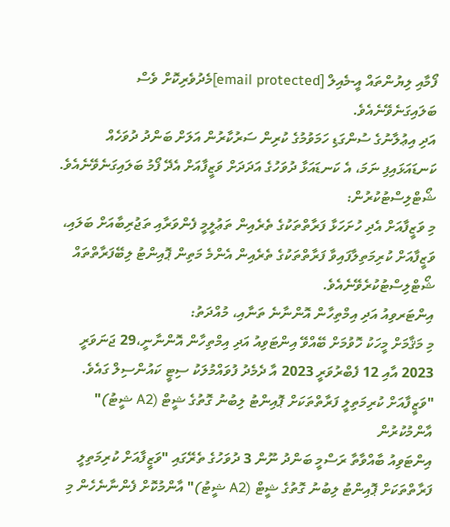ފޯމާއި ލިޔުންތައް އީ-މެއިލް [email protected]މެދުވެރިކޮށް ވެސް ބަލައިގަނެވޭނެއެވެ.
އަދި އިޢުލާނުގެ ސުންގަޑި ހަމަވުމުގެ ކުރިން ސަރުކާރުން އަލަށް ބަންދު ދުވަހެއް ކަނޑައަޅައިފި ނަމަ، އެ ކަނޑައަޅާ ދުވަހުގެ އަދަދަށް ވަޒީފާއަށް އެދޭ ފޯމު ބަލައިގަނެވޭނެއެވެ.
ޝޯޓްލިސްޓުކުރުން:
މި ވަޒީފާއަށް އެދި ހުށަހަޅާ ފަރާތްތަކުގެ ތެރެއިން ތަޢުލީމީ ފެންވަރާއި ތަޖުރިބާއަށް ބަލައި، ވަޒީފާއަށް ކުރިމަތިލާފައިވާ ފަރާތްތަކުގެ ތެރެއިން އެންމެ މަތިން ޕޮއިންޓު ލިބޭފަރާތްތައް ޝޯޓްލިސްޓުކުރެވޭނެއެވެ.
އިންޓަރވިއު އަދި އިމްތިހާން އޮންނާނެ ތަނާއި، މުއްދަތު:
މި މަޤާމަށް މީހަކު ހޮވުމަށް ބޭއްވޭ އިންޓަވިއު އަދި އިމްތިހާން އޮންނާނީ،29 ޖަނަވަރީ 2023 އާއި 12 ފެބްރުވަރީ 2023 އާ ދެމެދު ފުވައްމުލަކު ސިޓީ ކައުންސިލް ގައެވެ.
"ވަޒީފާއަށް ކުރިމަތިލީ ފަރާތްތަކަށް ޕޮއިންޓު ލިބުނު ގޮތުގެ ޝީޓް (A2 ޝީޓު)" އާންމުކުރުން
އިންޓަވިއު ބާއްވާތާ ރަސްމީ ބަންދު ނޫން 3 ދުވަހުގެ ތެރޭގައި "ވަޒީފާއަށް ކުރިމަތިލީ ފަރާތްތަކަށް ޕޮއިންޓު ލިބުނު ގޮތުގެ ޝީޓް (A2 ޝީޓު)" އާންމުކޮށް ފެންނާނެހެން މި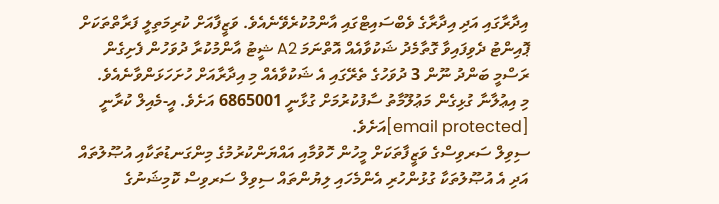އިދާރާގައި އަދި އިދާރާގެ ވެބްސައިޓްގައި އާންމުކުރެވޭނެއެވެ. ވަޒީފާއަށް ކުރިމަތިލީ ފަރާތްތަކަށް ޕޮއިންޓު ދެވިފައިވާ ގޮތާމެދު ޝަކުވާއެއް އޮތްނަމަ A2 ޝީޓު އާންމުކުރާ ދުވަހުން ފެށިގެން ރަސްމީ ބަންދު ނޫން 3 ދުވަހުގެ ތެރޭގައި އެ ޝަކުވާއެއް މި އިދާރާއަށް ހުށަހަޅަންވާނެއެވެ.
މި އިޢުލާނާ ގުޅިގެން މަޢުލޫމާތު ސާފުކުރުމަށް ގުޅާނީ 6865001 އަށެވެ. އީ-މެއިލް ކުރާނީ [email protected]އަށެވެ.
ސިވިލް ސަރވިސްގެ ވަޒީފާތަކަށް މީހުން ހޮވުމާއި އައްޔަންކުރުމުގެ މިންގަނޑުތަކާއި އުޞޫލުތައް އަދި އެ އުޞޫލުތަކާ ގުޅުންހުރި އެންމެހައި ލިޔުންތައް ސިވިލް ސަރވިސް ކޮމިޝަނުގެ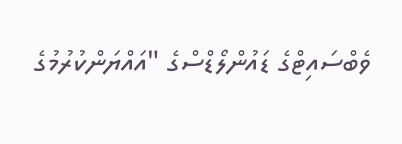ވެބްސައިޓްގެ ޑައުންލޯޑްސްގެ "އައްޔަންކުރުމުގެ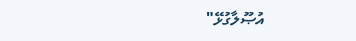އުޞޫލާގުޅޭ"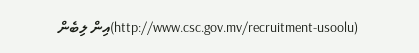(http://www.csc.gov.mv/recruitment-usoolu)އިން ލިބެން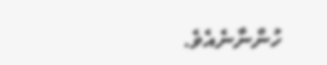ހުންނާނެއެވެ.